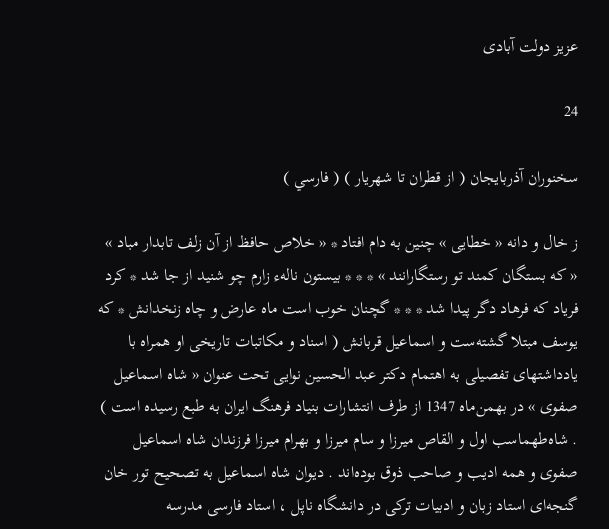عزيز دولت آبادى

24

سخنوران آذربايجان ( از قطران تا شهريار ) ( فارسي )

ز خال و دانه « خطايى » چنين به دام افتاد * « خلاص حافظ از آن زلف تابدار مباد » « كه بستگان كمند تو رستگارانند » * * * بيستون نالهء زارم چو شنيد از جا شد * كرد فرياد كه فرهاد دگر پيدا شد * * * گچنان خوب است ماه عارض و چاه زنخدانش * كه يوسف مبتلا گشته‌ست و اسماعيل قربانش ( اسناد و مكاتبات تاريخى او همراه با يادداشتهاى تفصيلى به اهتمام دكتر عبد الحسين نوايى تحت عنوان « شاه اسماعيل صفوى » در بهمن‌ماه 1347 از طرف انتشارات بنياد فرهنگ ايران به طبع رسيده است ) . شاه‌طهماسب اول و القاص ميرزا و سام ميرزا و بهرام ميرزا فرزندان شاه اسماعيل صفوى و همه اديب و صاحب ذوق بوده‌اند . ديوان شاه اسماعيل به تصحيح تور خان گنجه‌اى استاد زبان و ادبيات تركى در دانشگاه ناپل ، استاد فارسى مدرسه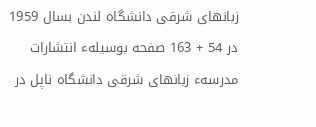زبانهاى شرقى دانشگاه لندن بسال 1959 در 54 + 163 صفحه بوسيلهء انتشارات مدرسهء زبانهاى شرقى دانشگاه ناپل در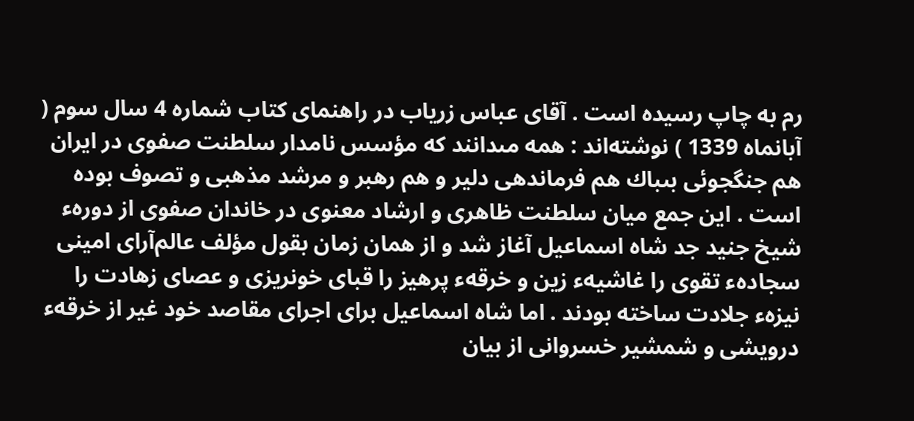رم به چاپ رسيده است . آقاى عباس زرياب در راهنماى كتاب شماره 4 سال سوم ( آبانماه 1339 ) نوشته‌اند : همه مىدانند كه مؤسس نامدار سلطنت صفوى در ايران هم جنگجوئى بىباك هم فرماندهى دلير و هم رهبر و مرشد مذهبى و تصوف بوده است . اين جمع ميان سلطنت ظاهرى و ارشاد معنوى در خاندان صفوى از دورهء شيخ جنيد جد شاه اسماعيل آغاز شد و از همان زمان بقول مؤلف عالم‌آراى امينى سجادهء تقوى را غاشيهء زين و خرقهء پرهيز را قباى خونريزى و عصاى زهادت را نيزهء جلادت ساخته بودند . اما شاه اسماعيل براى اجراى مقاصد خود غير از خرقهء درويشى و شمشير خسروانى از بيان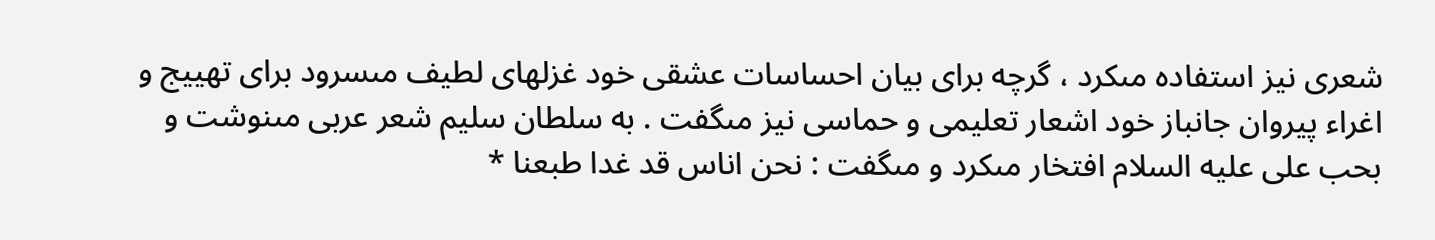شعرى نيز استفاده مىكرد ، گرچه براى بيان احساسات عشقى خود غزلهاى لطيف مىسرود براى تهييج و اغراء پيروان جانباز خود اشعار تعليمى و حماسى نيز مىگفت . به سلطان سليم شعر عربى مىنوشت و بحب على عليه السلام افتخار مىكرد و مىگفت : نحن اناس قد غدا طبعنا *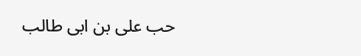حب على بن ابى طالب